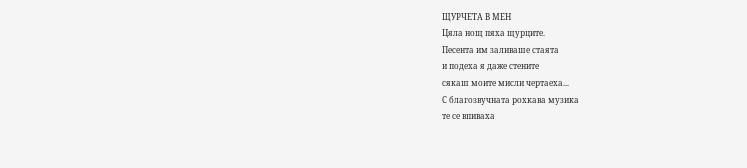ЩУРЧЕТА В МЕН
Цяла нощ пяха щурците.
Песента им заливаше стаята
и подеха я даже стените
сякаш моите мисли чертаеха...
С благозвучната рохкава музика
те се впиваха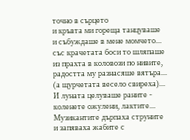точно в сърцето
и кръвта ми гореща танцуваше
и събуждаше в мене момчето...
със крачетата боси то шляпаше
из прахта в коловози по нивите,
радостта му разнасяше вятъра...
(а щурчетата весело свиреха)...
И луната целуваше раните -
коленете ожулени, лактите...
Музикантите дърпаха струните
и запяваха жабите с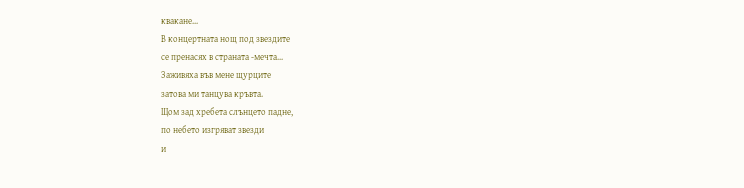квакане...
В концертната нощ под звездите
се пренасях в страната -мечта...
Заживяха във мене щурците
затова ми танцува кръвта.
Щом зад хребета слънцето падне,
по небето изгряват звезди
и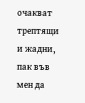очакват трептящи и жадни,
пак във мен да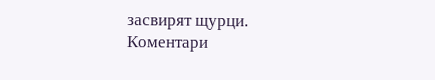засвирят щурци.
Коментари